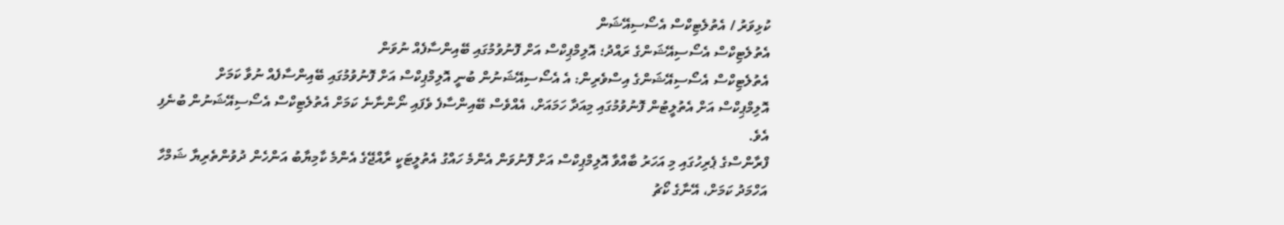ކުޅިވަރު / އެތުލެޓިކްސް އެސޯސިއޭޝަން
އެތުލެޓިކްސް އެސޯސިއޭޝަންގެ ރައްދު؛ އޮލިމްޕިކްސް އަށް ފޮނުވުމުގައި ބޭއިންސާފެއް ނުވަން
އެތުލެޓިކްސް އެސޯސިއޭޝަންގެ އިސްވެރިން: އެ އެސޯސިއޭޝަނުން ބުނީ އޮލިމްޕިކްސް އަށް ފޮނުވުމުގައި ބޭއިންސާފެއް ނުވާ ކަމަށް
އޮލިމްޕިކްސް އަށް އެތުލީޓުން ފޮނުވުމުގައި މިއަދާ ހަމައަށް، އެއްވެސް ބޭއިންސާފެ ވެފައި ނޯންނާނެ ކަމަށް އެތުލެޓިކްސް އެސޯސިއޭޝަނުން ބުނެފި އެވެ.
ފްރާންސްގެ ޕެރިހުގައި މި އަހަރު ބާއްވާ އޮލިމްޕިކްސް އަށް ފޮނުވަން އެންމެ ހައްގު އެތުލީޓަކީ ރާއްޖޭގެ އެންމެ ކާމިޔާބު އަންހެން ދުވުންތެރިޔާ ޝަމްހާ އަހްމަދު ކަމަށް، އޭނާގެ ކޯޗު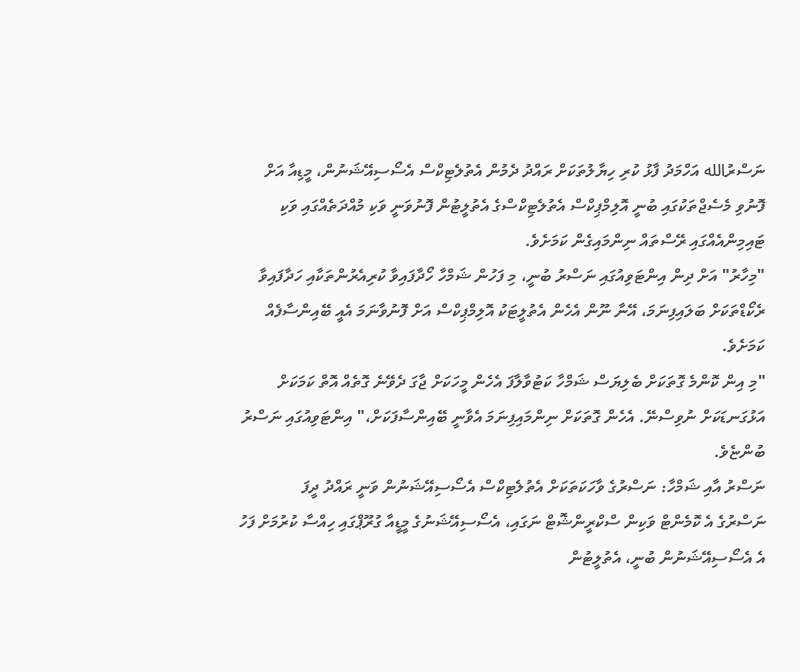ނަސްރުالله އަހްމަދު ފާޅު ކުރި ހިޔާލުތަކަށް ރައްދު ދެމުން އެތުލެޓިކްސް އެސޯސިއޭޝަނުން، މީޑިއާ އަށް ފޮނުވި މެސެޖްތަކުގައި ބުނީ އޮލިމްޕިކްސް އެތުލެޓިކްސްގެ އެތުލީޓުން ފޮނުވަނީ ވަކި މުއްދަތެއްގައި ވަކި ޓައިމިންއެއްގައި ރޭސްތައް ނިންމައިގެން ކަމަށެވެ.
"މިހާރު" އަށް ދިން އިންޓަވިއުގައި ނަސްރު ބުނީ، މި ފަހުން ޝަމްހާ ހޯދާފައިވާ ކުރިއެރުންތަކާއި ހަދާފައިވާ ރެކޯޑްތަކަށް ބަލައިފިނަމަ، އޭނާ ނޫން އެހެން އެތުލީޓަކު އޮލިމްޕިކްސް އަށް ފޮނުވާނަމަ އެއީ ބޭއިންސާފެއް ކަމަށެވެ.
"މި އިން ކޮންމެ ގޮތަކަށް ބެލިޔަސް ޝަމްހާ ކަޓުވާލާފަ އެހެން މީހަކަށް ޖާގަ ދެވޭނެ ގޮތެއް އޮތް ކަމަކަށް އަޅުގަނޑަކަށް ނުވިސްނޭ. އެހެން ގޮތަކަށް ނިންމައިފިނަމަ އެވާނީ ބޭއިންސާފަކަށް،" އިންޓަވިއުގައި ނަސްރު ބުންޏެވެ.
ނަސްރު އާއި ޝަމްހާ: ނަސްރުގެ ވާހަކަތަކަށް އެތުލެޓިކްސް އެސޯސިއޭޝަނުން ވަނީ ރައްދު ދީފަ
ނަސްރުގެ އެ ކޮމެންޓް ވަކިން ސްކްރީންޝޮޓް ނަގައި، އެސޯސިއޭޝަނުގެ މީޑީއާ ގުރޫޕްގައި ހިއްސާ ކުރުމަށް ފަހު އެ އެސޯސިއޭޝަނުން ބުނީ، އެތުލީޓުން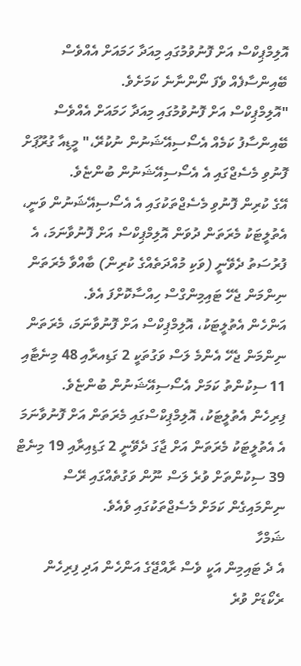އޮލިމްޕިކްސް އަށް ފޮނުވުމުގައި މިއަދާ ހަމައަށް އެއްވެސް ބޭއިންސާފެއް ވެފަ ނޯންނާނެ ކަމަށެވެ.
"އޮލިމްޕިކްސް އަށް ފޮނުވުމުގައި މިއަދާ ހަމައަށް އެއްވެސް ބޭއިންސާފު ކަމެއް އެސޯސިއޭޝަނުން ނުކުރޭ،" މީޑިއާ ގުރޫޕަށް ފޮނުވި މެސެޖްގައި އެ އެސޯސިއޭޝަނުން ބުންޏެވެ.
އޭގެ ކުރިން ފޮނުވި މެސެޖްތަކުގައި އެ އެސޯސިއޭޝަނުން ވަނީ، އެތުލީޓަކު މެރަތަން ދުވަން އޮލިމްޕިކްސް އަށް ފޮނުވާނަމަ، އެ ފުރުސަތު ދެވޭނީ (ވަކި މުއްދަތެއްގެ ކުރިން) ބާއްވާ މެރަތަން ނިންމަން ޖެހޭ ޓައިމިންގްސް ހިއްސާކޮށްފަ އެވެ.
އަންހެން އެތުލީޓަކު، އޮލިމްޕިކްސް އަށް ފޮނުވާނަމަ، މެރަތަން ނިންމަން ޖެހޭ އެންމެ ލަސް ވަގުތަކީ 2 ގަޑިއރާއި 48 މިނެޓާއި 11 ސިކުންތު ކަމަށް އެސޯސިއޭޝަނުން ބުންޏެވެ.
ފިރިހެން އެތުލީޓަކު، އޮލިމްޕިކްސްގައި މެރަތަން އަށް ފޮނުވާނަމަ އެ އެތުލީޓަކު މެރަތަން އަށް ޖާގަ ދެވޭނީ 2 ގަޑިއިރާއި 19 މިނެޓް 39 ސިކުންތަށް ވުރެ ލަސް ނޫން ވަގުތެއްގައި ރޭސް ނިންމައިގެން ކަމަށް މެސެޖްތަކުގައި ވެއެވެ.
ޝަމްހާ
އެ ދެ ޓައިމިން އަކީ ވެސް ރާއްޖޭގެ އަންހެން އަދި ފިރިހެން ރެކޯޑަށް ވުރެ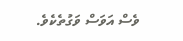ވެސް އަވަސް ވަގުތެކެވެ.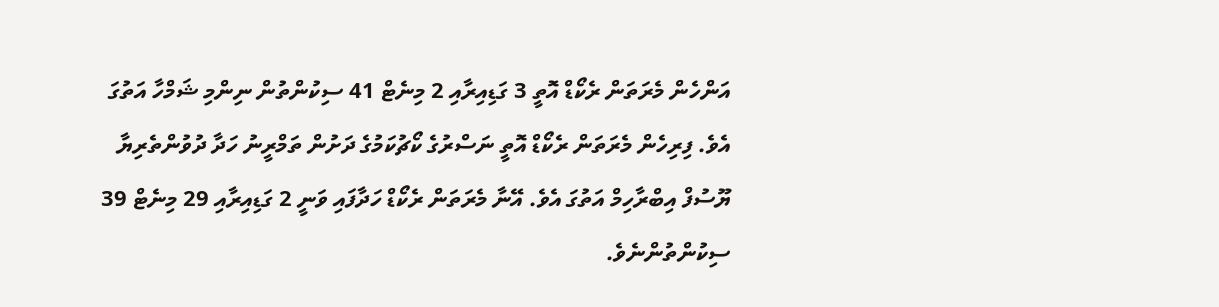އަންހެން މެރަތަން ރެކޯޑް އޮތީ 3 ގަޑިއިރާއި 2 މިނެޓް 41 ސިކުންތުން ނިންމި ޝަމްހާ އަތުގަ އެވެ. ފިރިހެން މެރަތަން ރެކޯޑް އޮތީ ނަސްރުގެ ކޯޗުކަމުގެ ދަށުން ތަމްރީނު ހަދާ ދުވުންތެރިޔާ ޔޫސުފް އިބްރާހިމް އަތުގަ އެވެ. އޭނާ މެރަތަން ރެކޯޑް ހަދާފައި ވަނީ 2 ގަޑިއިރާއި 29 މިނެޓް 39 ސިކުންތުންނެވެ.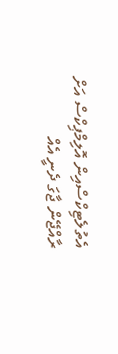އެތުލެޓިކްސްއިން އޮލިމްޕިކްސް އަށް ރާއްޖޭން ޖާގަ ދެނީ އެއް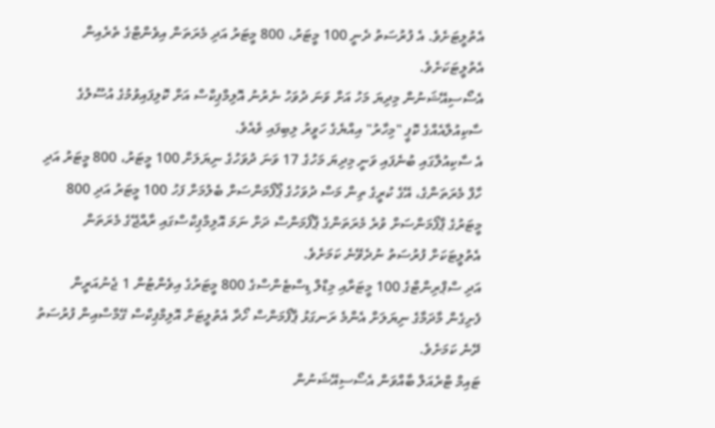އެތުލީޓަށެވެ. އެ ފުރުސަތު ދެނީ 100 މީޓަރު، 800 މީޓަރު އަދި މެރަތަން އިވެންޓްގެ ތެރެއިން އެތުލީޓަކަށެވެ.
އެސޯސިއޭޝަނުން މިދިޔަ މަހު އަށް ވަނަ ދުވަހު ނެރުނު އޮލިމްޕިކްސް އަށް ކޮލިފައިވުމުގެ އުސޫލުގެ ސާކިއުލާއެއްގެ ކޮޕީ "މިހާރު" އިއްޔެގެ ހަވީރު ލިބިފައި ވެއެވެ.
އެ ސާކިއުލާގައި ބުނެފައި ވަނީ މިދިޔަ މަހުގެ 17 ވަނަ ދުވަހުގެ ނިޔަލަށް 100 މީޓަރު، 800 މީޓަރު އަދި ހާފް މެރަތަންގެ، އޭގެ ކުރީގެ ތިން މަސް ދުވަހުގެ ޕޯފޯމަންސަށް ބެލުމަށް ފަހު 100 މީޓަރު އަދި 800 މީޓަރުގެ ޕާފޯމަންސަށް ވުރެ މެރަތަންގެ ޕާފޯމަންސް ދަށް ނަމަ އޮލިމްޕިކްސްގައި ރާއްޖޭގެ މެރަތަން އެތުލީޓަކަށް ފުރުސަތު ނުދެވޭނެ ކަމަށެވެ.
އަދި ސްޕްރިންޓްގެ 100 މީޓަރާއި މިޑްލް ޑިސްޓެންސްގެ 800 މީޓަރުގެ އިވެންޓުން 1 ޖެނުއަރީން ފެށިގެން މާދަމާގެ ނިޔަލަށް އެންމެ ރަނގަޅު ޕާފޯމަންސް ހޯދާ އެތުލީޓަށް އޮލިމްޕިކްސް ގޭމްސްއިން ފުރުސަތު ދޭނެ ކަމަށެވެ.
ޓައިމް ޓްރެއަލް ބާއްވަން އެސޯސިއޭޝަނުން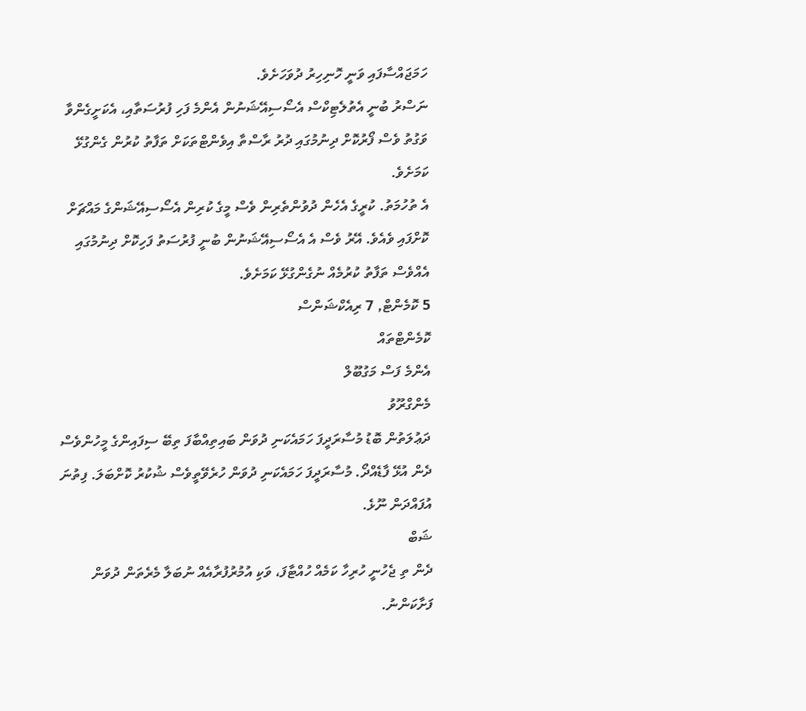ހަމަޖައްސާފައި ވަނީ ހޮނިހިރު ދުވަހަށެވެ.
ނަސްރު ބުނީ އެތުލެޓިކްސް އެސޯސިއޭޝަނުން އެންމެ ފަހި ފުރުސަތާއި، އެކަށީގެންވާ ވަގުތު ވެސް ފޯރުކޮށް ދިނުމުގައި ދުރު ރާސްތާ އިވެންޓްތަކަށް ތަފާތު ކުރުން ގެންގުޅޭ ކަމަށެވެ.
އެ ތުހުމަތު. ކުރީގެ އެހެން ދުވުންތެރިން ވެސް މީގެ ކުރިން އެސޯސިއޭޝަންގެ މައްޗަށް ކޮށްފައި ވެއެވެ. އޭރު ވެސް އެ އެސޯސިއޭޝަނުން ބުނީ ފުރުސަތު ފަހިކޮށް ދިނުމުގައި އެއްވެސް ތަފާތު ކުރުމެއް ނުގެންގުޅޭ ކަމަށެވެ.
5 ކޮމެންޓް, 7 ރިއެކްޝަންސް
ކޮމެންޓްތައް
އެންމެ ފަސް މަގުބޫލް
މެންގްރޫވު
ދަޢުލަތުން ބޮޑު މުސާރަދީފަ ހަމައެކަނި ދުވަން ބައިތިއްބާފަ ތިބޭ ސިފައިންގެ މީހުންވެސް ދެން އުޅޭ ފާޑެއްދޯ. މުސާރަދީފަ ހަމައެކަނި ދުވަން ހުރެވޭތީވެސް ޝުކުރު ކޮށްބަލަ. ފިތުނަ އުފައްދަން ނޫޅެ.
ޝަބް
ދެން ތި ޖެހުނީ ހުރިހާ ކަމެއް ހުއްޓާފަ، ވަކި އުމުރުފުރާއެއް ނުބަލާ މެރެތަން ދުވަން ފަށާކަންނު.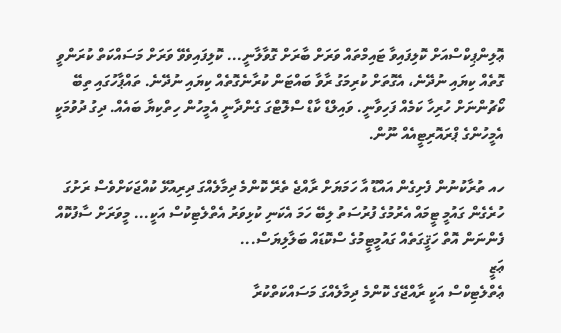ޢޮލިންޕިކްސްއަށް ކޮލިފައިވާ ޓައިމްތައް ވަރަށް ބާރަށް ގޮވާލާނީ... ކޮލިފައިވެވޭ ވަރަށް މަސައްކަތް ކުރަންވީ ގޮތެއް ކިޔައި ނުދޭނެ، އެގޮތަށް ކުރިމަގު ރާވާ ބައްޓަން ކުރާނެގޮތެއް ކިޔައި ނުދޭނެ. ތައްޕާހުގައި ތިބޭ ކޯޗުންނަށް ހުރިހާ ކަމެއް ފަހިވާނީ. ވައިލްޑް ކާޑް ސްލޮޓްގަ ގެންދާނީ އެމީހުން ހިތްކިޔާ ބައެއް. ދިގު ދުވުމަކީ އެމީހުންގެ ޕްރައޮރިޓީއެއް ނޫން.

ހއ ތުރާކުނުން ފެށިގެން އައްޑޫ އާ ހަމަޔަށް ރާއްޖެ ތެރޭ ކޮންމެ ދިމާލެއްގަ ދިރިއުޅޭ ކުއްޖަކަށްވެސް ރަށުގަ ހުރެގެން ގައުމީ ޓީމައް އެރުމުގެ ފުރުސަތު ލިބޭ ހަމަ އެކަނި ކުޅިވަރު އެތްލެޓިކުސް އަކީ... މީވަރަށް ސާފުކޮއް ފެންނަން އޮތް ހަޤީގަތެއް ގައުމީޓީމުގެ ސްކޮޑައް ބަލާލިޔަސް...
ޢަޒީ
ޢެތްލެޓިކްސް އަކީ ރާއްޖޭގެ ކޮންމެ ދިމާލެއްގަ މަސައްކަތްކުރާ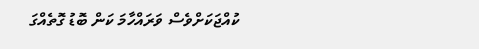ކުއްޖަކަށްވެސް ވަރައްހާމަ ކަން ބޮޑު ގޮތެއްގަ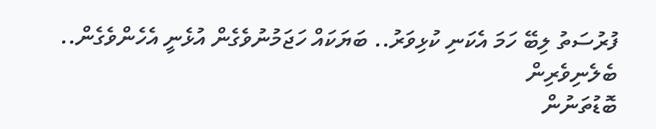ފުރުސަތު ލިބޭ ހަމަ އެކަނި ކުޅިވަރު.. ބަޔަކައް ހަޖަމުނުވެގެން އުޅެނީ އެހެންވެގެން..
ބެލެނިވެރިން
ބޮޑުތަނުން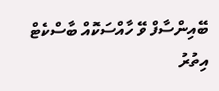ބޭއިންސާފް ވޭ ހާއްސަކޮއް ބާސްކެޓް
އިތުރު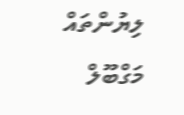ލިޔުންތައް
މަގްބޫލް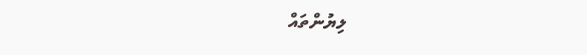ލިޔުންތައް